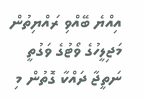އިއްޔެ ބޭއްވި ރައްޔިތުން މަޖިލީހުގެ ވޯޓުގެ ވަގުތީ ނަތީޖާ ދައްކާ ގޮތުން މި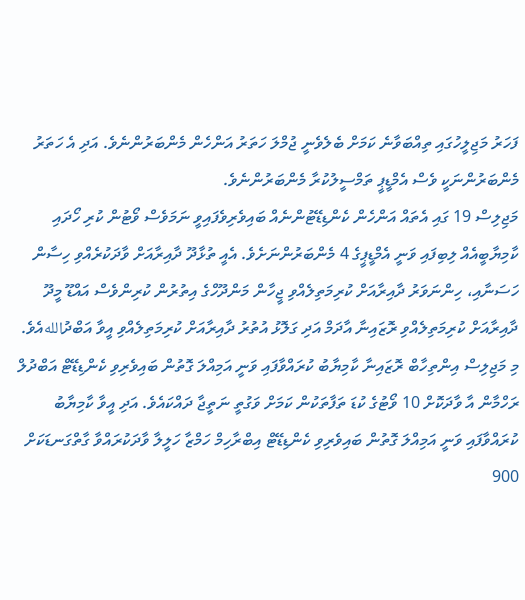ފަހަރު މަޖިލީހުގައި ތިއްބަވާނެ ކަމަށް ބެލެވެނީ ޖުމްލަ ހަތަރު އަންހެން މެންބަރުންނެވެ. އަދި އެ ހަތަރު މެންބަރުންނަކީ ވެސް އެމްޑީޕީ ތަމްސީލުކުރާ މެންބަރުންނެވެ.
މަޖިލިސް 19 ގައި އެތައް އަންހެން ކެންޑިޑޭޓުންނެއް ބައިވެރިވެފައިވީ ނަމަވެސް ވޯޓުން ކުރި ހޯދައި ކާމިޔާބީއެއް ލިބިފައި ވަނީ އެމްޑީޕީގެ 4 މެންބަރުންނަށެވެ. އެއީ ތުޅާދޫ ދާއިރާއަށް ވާދަކުރެއްވި ހިސާން ހަސަނާއި، ހިންނަވަރު ދާއިރާއަށް ކުރިމަތިލެއްވި ޖީހާން މަންދޫހްގެ އިތުރުން ކުރިންވެސް އައްޑޫ މީދޫ ދާއިރާއަށް ކުރިމަތިލެއްވި ރޮޒައިނާ އާދަމް އަދި ގަލޮޅު އުތުރު ދާއިރާއަށް ކުރިމަތިލެއްވި އީވާ އަބްދުاللهއެވެ.
މި މަޖިލިސް އިންތިހާބް ރޮޒައިނާ ކާމިޔާބު ކުރައްވާފައި ވަނީ އަމިއްލަ ގޮތުން ބައިވެރިވި ކެންޑިޑޭޓް އަބްދުލް ރަހްމާން އާ ވާދަކޮށް 10 ވޯޓުގެ ކުޑަ ތަފާތަކުން ކަމަށް ވަގުތީ ނަތީޖާ ދައްކައެވެ. އަދި އީވާ ކާމިޔާބު ކުރައްވާފައި ވަނީ އަމިއްލަ ގޮތުން ބައިވެރިވި ކެންޑިޑޭޓް އިބްރާހިމް ހަމްޒާ ހަލީލާ ވާދަކުރައްވާ ގާތްގަނޑަކަށް 900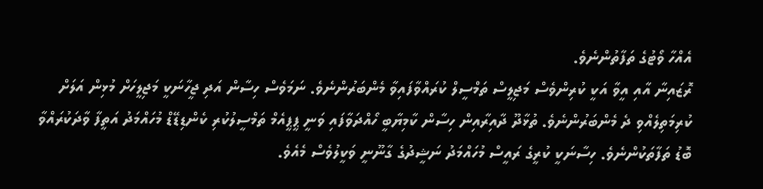އެއްހާ ވޯޓުގެ ތަފާތުންނެވެ.
ރޮޒައިނާ އާއި އީވާ އަކީ ކުރިންވެސް މަޖިލީސް ތަމްސީލް ކުރައްވާފައިވާ މެންބަރުންނެވެ. ނަމަވެސް ހިސާން އަދި ޖީހާނަކީ މަޖިލީހަށް މުޅިން އަލަށް ކުރިމަތިލެއްވި ދެ މެންބަރުންނެވެ. ތުޅާދޫ ދާއިރާއިން ހިސާން ކާމިޔާބީ ހޯއްދަވާފައި ވަނީ ޕީޕީއެމް ތަމްސީލުކުރި ކެންޑިޑޭޑް މުހައްމަދު އަތީފާ ވާދަކުރައްވާ ބޮޑު ތަފާތަކުންނެވެ. ހިސާނަކީ ކުރީގެ ރައީސް މުހައްމަދު ނަޝީދުގެ ގާނޫނީ ވަކީލުވެސް މެއެވެ.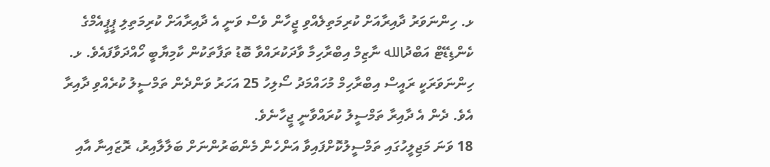ޅ. ހިންނަވަރު ދާއިރާއަށް ކުރިމަތިލެއްވި ޖީހާން ވެސް ވަނީ އެ ދާއިރާއަށް ކުރިމަތިލި ޕީޕީއެމްގެ ކެންޑިޑޭޓް އަބްދުالله ނާޒިމް އިބްރާހިމާ ވާދަކުރައްވާ ބޮޑު ތަފާތަކުން ކާމިޔާބީ ހޯއްދަވާފައެވެ. ޅ. ހިންނަވަރަކީ ރައީސް އިބްރާހިމް މުހައްމަދު ސޯލިހު 25 އަހަރު ވަންދެން ތަމްސީލު ކުރެއްވި ދާއިރާ އެވެ. ދެން އެ ދާއިރާ ތަމްސީލު ކުރައްވާނީ ޖީހާނެވެ.
18 ވަނަ މަޖިލީހުގައި ތަމްސީލުކޮށްފައިވާ އަންހެން މެންބަރުންނަށް ބަލާލާއިރު، ރޮޒައިނާ އާއި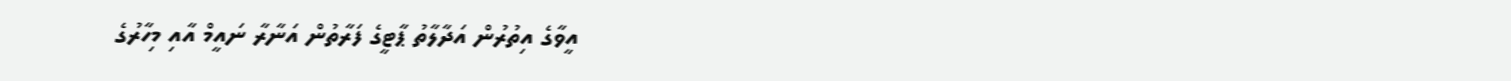އީވާގެ އިތުރުން އަދާލާތު ޕާޓީގެ ފަރާތުން އަނާރާ ނައީމް އާއި މިހާރުގެ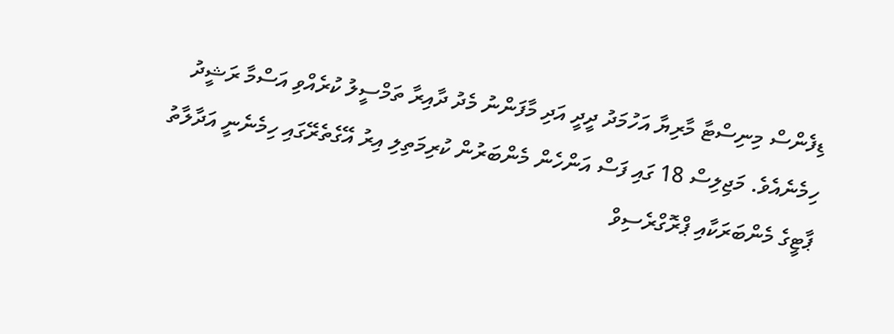ޑިފެންސް މިނިސްޓާ މާރިޔާ އަހުމަދު ދީދީ އަދި މާފަންނު މެދު ދާއިރާ ތަމްސީލު ކުރެއްވި އަސްމާ ރަޝީދު ހިމެނެއެވެ. މަޖިލިސް 18 ގައި ފަސް އަންހެން މެންބަރުން ކުރިމަތިލި އިރު އޭގެތެރޭގައި ހިމެނެނީ އަދާލާތު ޕާޓީގެ މެންބަރަކާއި ޕްރޮގްރެސިވް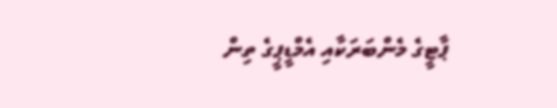ޕާޓީގެ މެންބަރަކާއި އެމްޑީޕީގެ ތިން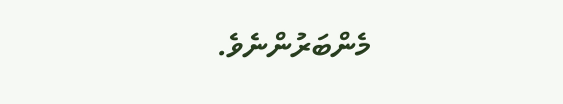މެންބަރުންނެވެ.